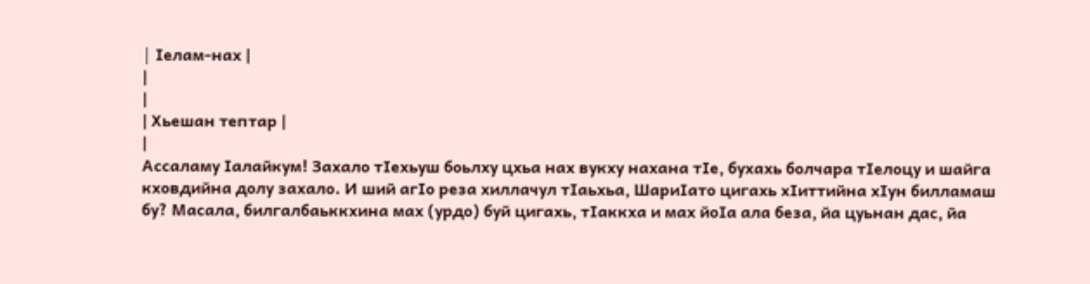| Iелам-нах |
|
|
| Хьешан тептар |
|
Ассаламу Iалайкум! Захало тIехьуш боьлху цхьа нах вукху нахана тIе, бухахь болчара тIелоцу и шайга кховдийна долу захало. И ший агIо реза хиллачул тIаьхьа, ШариIато цигахь хIиттийна хIун билламаш бу? Масала, билгалбаьккхина мах (урдо) буй цигахь, тIаккха и мах йоIа ала беза, йа цуьнан дас, йа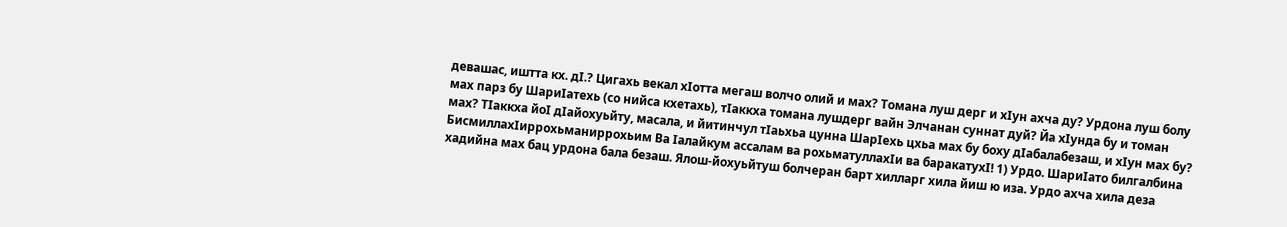девашас, иштта кх. дI.? Цигахь векал хIотта мегаш волчо олий и мах? Томана луш дерг и хIун ахча ду? Урдона луш болу мах парз бу ШариIатехь (со нийса кхетахь), тIаккха томана лушдерг вайн Элчанан суннат дуй? Йа хIунда бу и томан мах? ТIаккха йоI дIайохуьйту, масала, и йитинчул тIаьхьа цунна ШарIехь цхьа мах бу боху дIабалабезаш, и хIун мах бу?
БисмиллахIиррохьманиррохьим Ва Iалайкум ассалам ва рохьматуллахIи ва баракатухI! 1) Урдо. ШариIато билгалбина хадийна мах бац урдона бала безаш. Ялош-йохуьйтуш болчеран барт хилларг хила йиш ю иза. Урдо ахча хила деза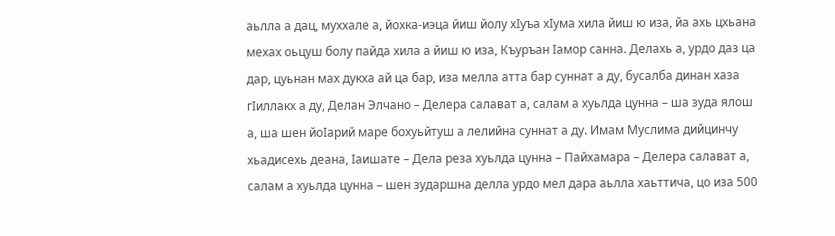аьлла а дац, муххале а, йохка-иэца йиш йолу хIуъа хIума хила йиш ю иза, йа ахь цхьана мехах оьцуш болу пайда хила а йиш ю иза, Къуръан Iамор санна. Делахь а, урдо даз ца дар, цуьнан мах дукха ай ца бар, иза мелла атта бар суннат а ду, бусалба динан хаза гIиллакх а ду, Делан Элчано – Делера салават а, салам а хуьлда цунна – ша зуда ялош а, ша шен йоIарий маре бохуьйтуш а лелийна суннат а ду. Имам Муслима дийцинчу хьадисехь деана, Iаишате – Дела реза хуьлда цунна – Пайхамара – Делера салават а, салам а хуьлда цунна – шен зударшна делла урдо мел дара аьлла хаьттича, цо иза 500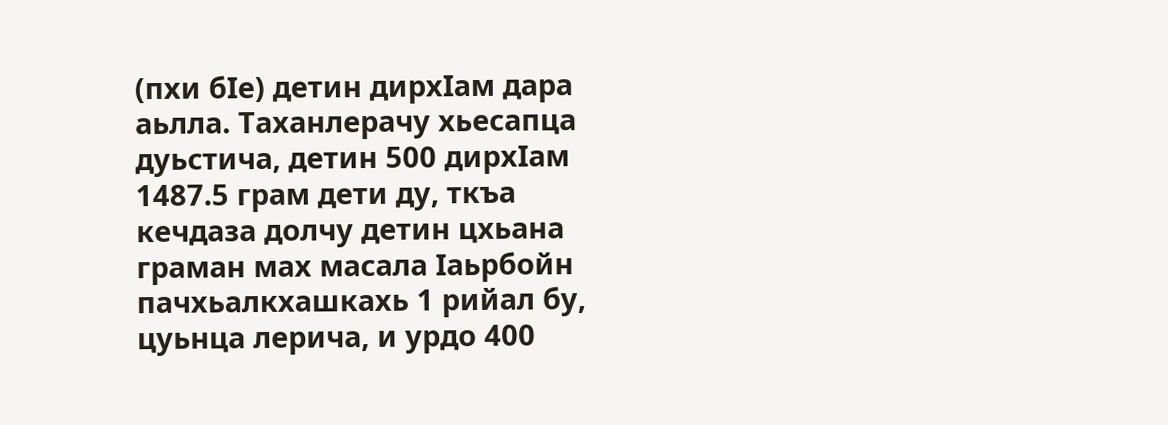(пхи бIе) детин дирхIам дара аьлла. Таханлерачу хьесапца дуьстича, детин 500 дирхIам 1487.5 грам дети ду, ткъа кечдаза долчу детин цхьана граман мах масала Iаьрбойн пачхьалкхашкахь 1 рийал бу, цуьнца лерича, и урдо 400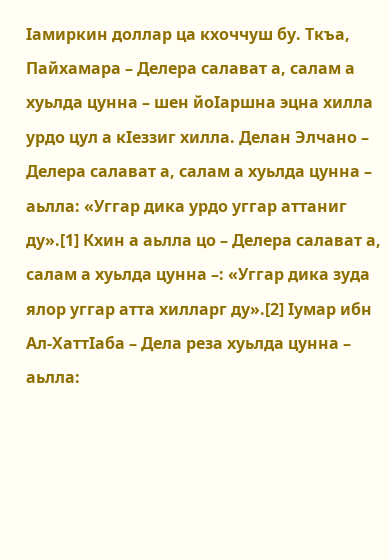Iамиркин доллар ца кхоччуш бу. Ткъа, Пайхамара – Делера салават а, салам а хуьлда цунна – шен йоIаршна эцна хилла урдо цул а кIеззиг хилла. Делан Элчано – Делера салават а, салам а хуьлда цунна – аьлла: «Уггар дика урдо уггар аттаниг ду».[1] Кхин а аьлла цо – Делера салават а, салам а хуьлда цунна –: «Уггар дика зуда ялор уггар атта хилларг ду».[2] Iумар ибн Ал-ХаттIаба – Дела реза хуьлда цунна – аьлла: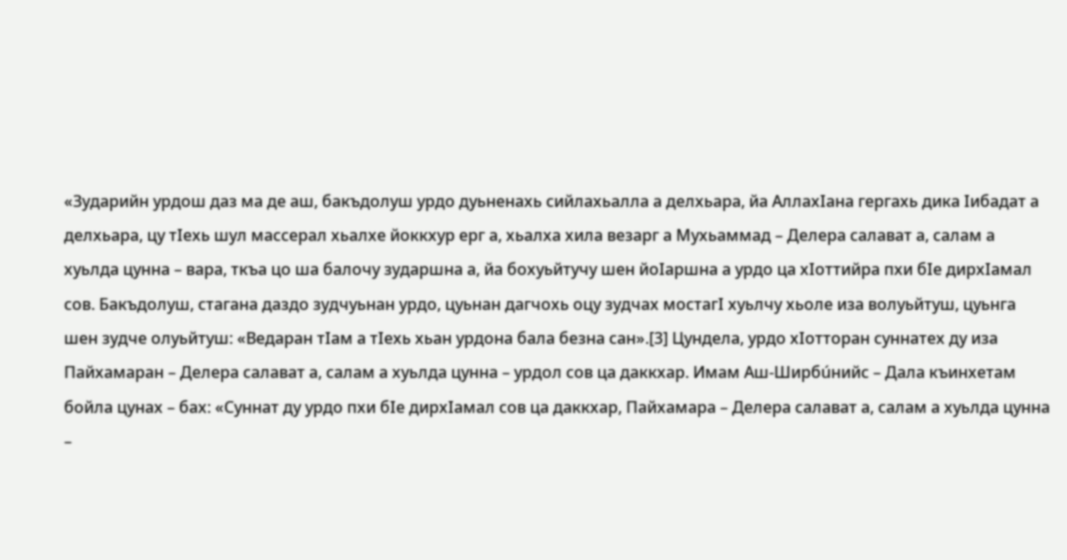«Зударийн урдош даз ма де аш, бакъдолуш урдо дуьненахь сийлахьалла а делхьара, йа АллахIана гергахь дика Iибадат а делхьара, цу тIехь шул массерал хьалхе йоккхур ерг а, хьалха хила везарг а Мухьаммад – Делера салават а, салам а хуьлда цунна – вара, ткъа цо ша балочу зударшна а, йа бохуьйтучу шен йоIаршна а урдо ца хIоттийра пхи бIе дирхIамал сов. Бакъдолуш, стагана даздо зудчуьнан урдо, цуьнан дагчохь оцу зудчах мостагI хуьлчу хьоле иза волуьйтуш, цуьнга шен зудче олуьйтуш: «Ведаран тIам а тIехь хьан урдона бала безна сан».[3] Цундела, урдо хIотторан суннатех ду иза Пайхамаран – Делера салават а, салам а хуьлда цунна – урдол сов ца даккхар. Имам Аш-Ширбúнийс – Дала къинхетам бойла цунах – бах: «Суннат ду урдо пхи бIе дирхIамал сов ца даккхар, Пайхамара – Делера салават а, салам а хуьлда цунна –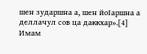шен зударшна а, шен йоIаршна а деллачул сов ца даккхар».[4] Имам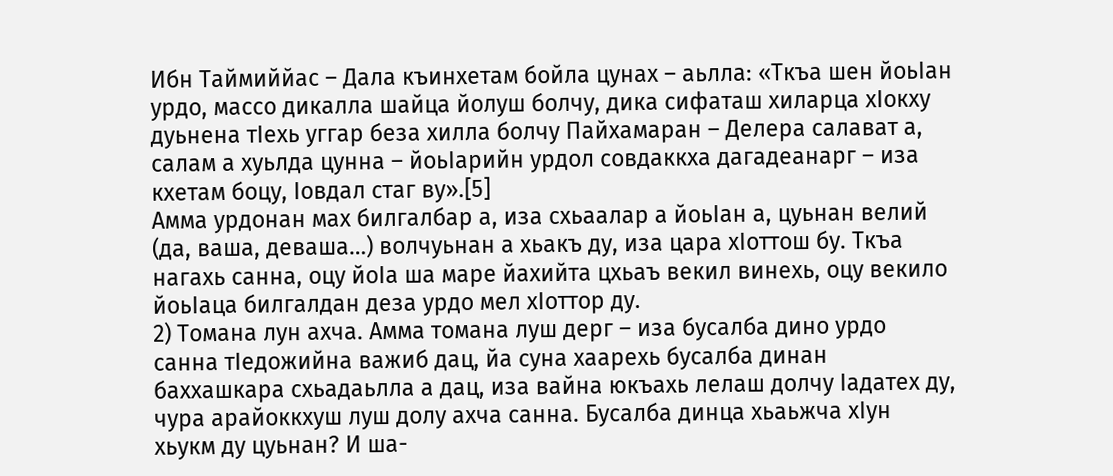Ибн Таймиййас – Дала къинхетам бойла цунах – аьлла: «Ткъа шен йоьIан урдо, массо дикалла шайца йолуш болчу, дика сифаташ хиларца хIокху дуьнена тIехь уггар беза хилла болчу Пайхамаран – Делера салават а, салам а хуьлда цунна – йоьIарийн урдол совдаккха дагадеанарг – иза кхетам боцу, Iовдал стаг ву».[5]
Амма урдонан мах билгалбар а, иза схьаалар а йоьIан а, цуьнан велий (да, ваша, деваша…) волчуьнан а хьакъ ду, иза цара хIоттош бу. Ткъа нагахь санна, оцу йоIа ша маре йахийта цхьаъ векил винехь, оцу векило йоьIаца билгалдан деза урдо мел хIоттор ду.
2) Томана лун ахча. Амма томана луш дерг – иза бусалба дино урдо санна тIедожийна важиб дац, йа суна хаарехь бусалба динан баххашкара схьадаьлла а дац, иза вайна юкъахь лелаш долчу Iадатех ду, чура арайоккхуш луш долу ахча санна. Бусалба динца хьаьжча хIун хьукм ду цуьнан? И ша-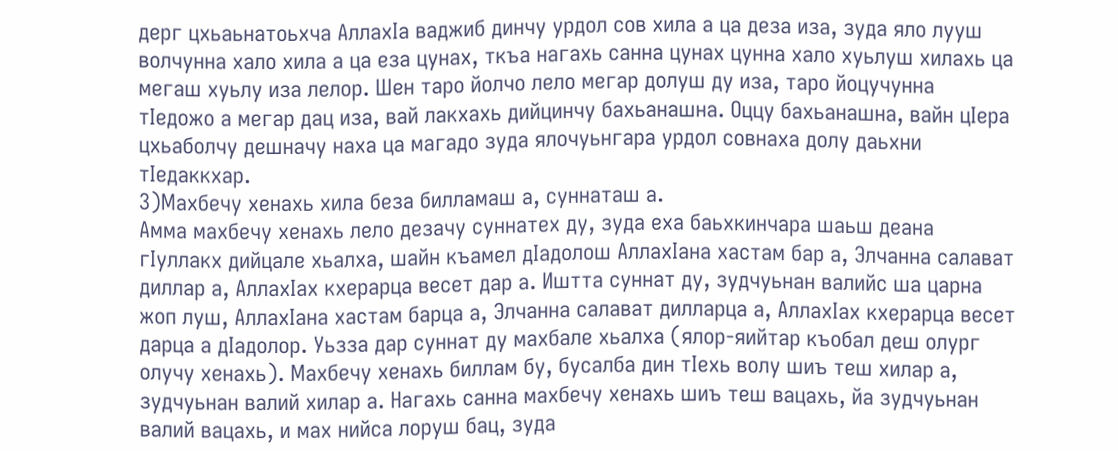дерг цхьаьнатоьхча АллахIа ваджиб динчу урдол сов хила а ца деза иза, зуда яло лууш волчунна хало хила а ца еза цунах, ткъа нагахь санна цунах цунна хало хуьлуш хилахь ца мегаш хуьлу иза лелор. Шен таро йолчо лело мегар долуш ду иза, таро йоцучунна тIедожо а мегар дац иза, вай лакхахь дийцинчу бахьанашна. Оццу бахьанашна, вайн цIера цхьаболчу дешначу наха ца магадо зуда ялочуьнгара урдол совнаха долу даьхни тIедаккхар.
3)Махбечу хенахь хила беза билламаш а, суннаташ а.
Амма махбечу хенахь лело дезачу суннатех ду, зуда еха баьхкинчара шаьш деана гIуллакх дийцале хьалха, шайн къамел дIадолош АллахIана хастам бар а, Элчанна салават диллар а, АллахIах кхерарца весет дар а. Иштта суннат ду, зудчуьнан валийс ша царна жоп луш, АллахIана хастам барца а, Элчанна салават дилларца а, АллахIах кхерарца весет дарца а дIадолор. Уьзза дар суннат ду махбале хьалха (ялор-яийтар къобал деш олург олучу хенахь). Махбечу хенахь биллам бу, бусалба дин тIехь волу шиъ теш хилар а, зудчуьнан валий хилар а. Нагахь санна махбечу хенахь шиъ теш вацахь, йа зудчуьнан валий вацахь, и мах нийса лоруш бац, зуда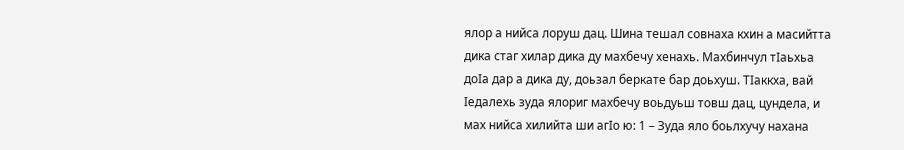ялор а нийса лоруш дац. Шина тешал совнаха кхин а масийтта дика стаг хилар дика ду махбечу хенахь. Махбинчул тIаьхьа доIа дар а дика ду, доьзал беркате бар доьхуш. ТIаккха, вай Iедалехь зуда ялориг махбечу воьдуьш товш дац, цундела, и мах нийса хилийта ши агIо ю: 1 – Зуда яло боьлхучу нахана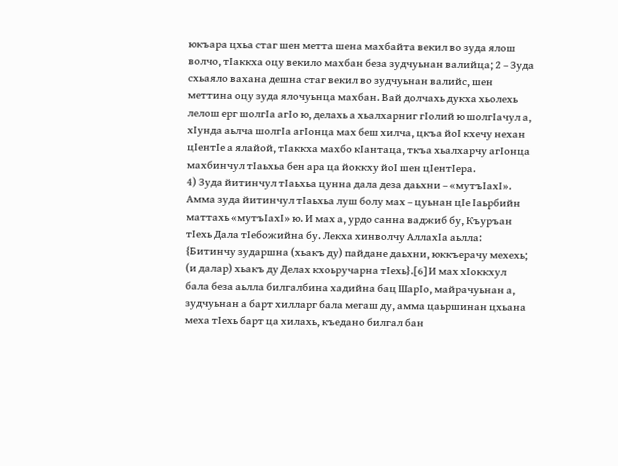юкъара цхьа стаг шен метта шена махбайта векил во зуда ялош волчо, тIаккха оцу векило махбан беза зудчуьнан валийца; 2 – Зуда схьаяло вахана дешна стаг векил во зудчуьнан валийс, шен меттина оцу зуда ялочуьнца махбан. Вай долчахь дукха хьолехь лелош ерг шолгIа агIо ю, делахь а хьалхарниг гIолий ю шолгIачул а, хIунда аьлча шолгIа агIонца мах беш хилча, цкъа йоI кхечу нехан цIентIе а ялайой, тIаккха махбо кIантаца, ткъа хьалхарчу агIонца махбинчул тIаьхьа бен ара ца йоккху йоI шен цIентIера.
4) Зуда йитинчул тIаьхьа цунна дала деза даьхни – «мутъIахI».
Амма зуда йитинчул тIаьхьа луш болу мах – цуьнан цIе Iаьрбийн маттахь «мутъIахI» ю. И мах а, урдо санна ваджиб бу, Къуръан тIехь Дала тIебожийна бу. Лекха хинволчу АллахIа аьлла: {Битинчу зударшна (хьакъ ду) пайдане даьхни, юккъерачу мехехь; (и далар) хьакъ ду Делах кхоьручарна тIехь}.[6] И мах хIоккхул бала беза аьлла билгалбина хадийна бац ШарIо, майрачуьнан а, зудчуьнан а барт хилларг бала мегаш ду, амма цаьршинан цхьана меха тIехь барт ца хилахь, къедано билгал бан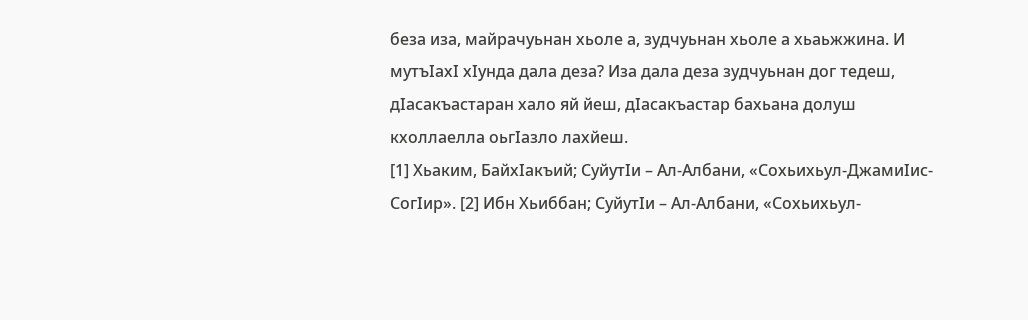беза иза, майрачуьнан хьоле а, зудчуьнан хьоле а хьаьжжина. И мутъIахI хIунда дала деза? Иза дала деза зудчуьнан дог тедеш, дIасакъастаран хало яй йеш, дIасакъастар бахьана долуш кхоллаелла оьгIазло лахйеш.
[1] Хьаким, БайхIакъий; СуйутIи – Ал-Албани, «Сохьихьул-ДжамиIис-СогIир». [2] Ибн Хьиббан; СуйутIи – Ал-Албани, «Сохьихьул-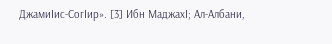ДжамиIис-СогIир». [3] Ибн МаджахI; Ал-Албани,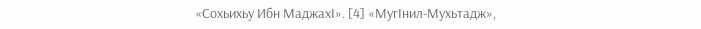«Сохьихьу Ибн МаджахI». [4] «МугIнил-Мухьтадж»,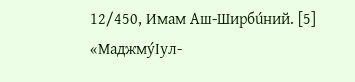12/450, Имам Аш-Ширбúний. [5] «МаджмýIул-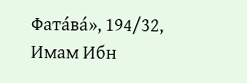Фатáвá», 194/32, Имам Ибн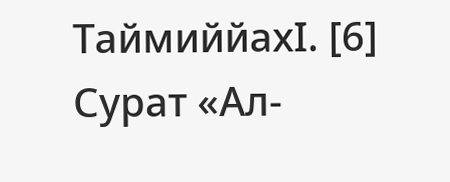ТаймиййахI. [6] Сурат «Ал-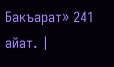Бакъарат» 241 айат. |